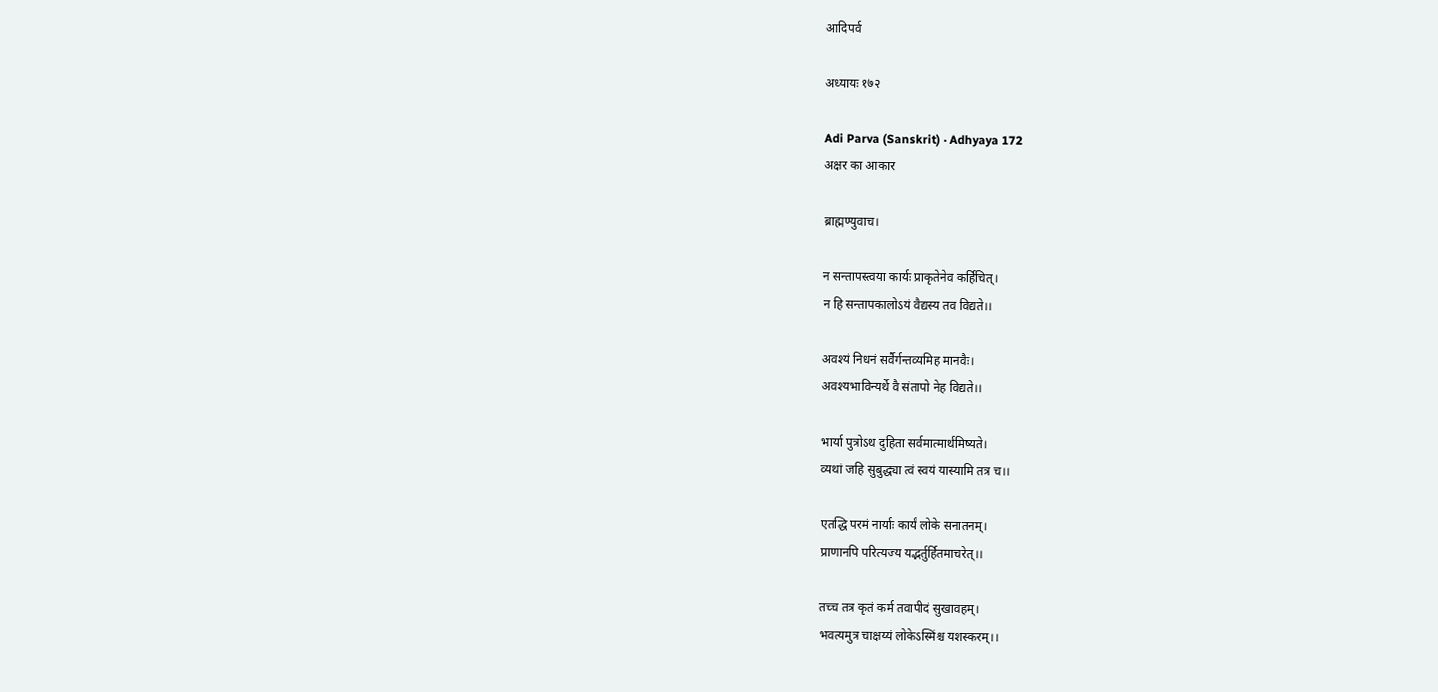आदिपर्व

अध्यायः १७२

Adi Parva (Sanskrit) · Adhyaya 172
अक्षर का आकार

ब्राह्मण्युवाच।

न सन्तापस्त्वया कार्यः प्राकृतेनेव कर्हिचित्।
न हि सन्तापकालोऽयं वैद्यस्य तव विद्यते।।

अवश्यं निधनं सर्वैर्गन्तव्यमिह मानवैः।
अवश्यभाविन्यर्थे वै संतापो नेह विद्यते।।

भार्या पुत्रोऽथ दुहिता सर्वमात्मार्थमिष्यते।
व्यथां जहि सुबुद्ध्या त्वं स्वयं यास्यामि तत्र च।।

एतद्धि परमं नार्याः कार्यं लोके सनातनम्।
प्राणानपि परित्यज्य यद्भर्तुर्हितमाचरेत्।।

तच्च तत्र कृतं कर्म तवापीदं सुखावहम्।
भवत्यमुत्र चाक्षय्यं लोकेऽस्मिंश्च यशस्करम्।।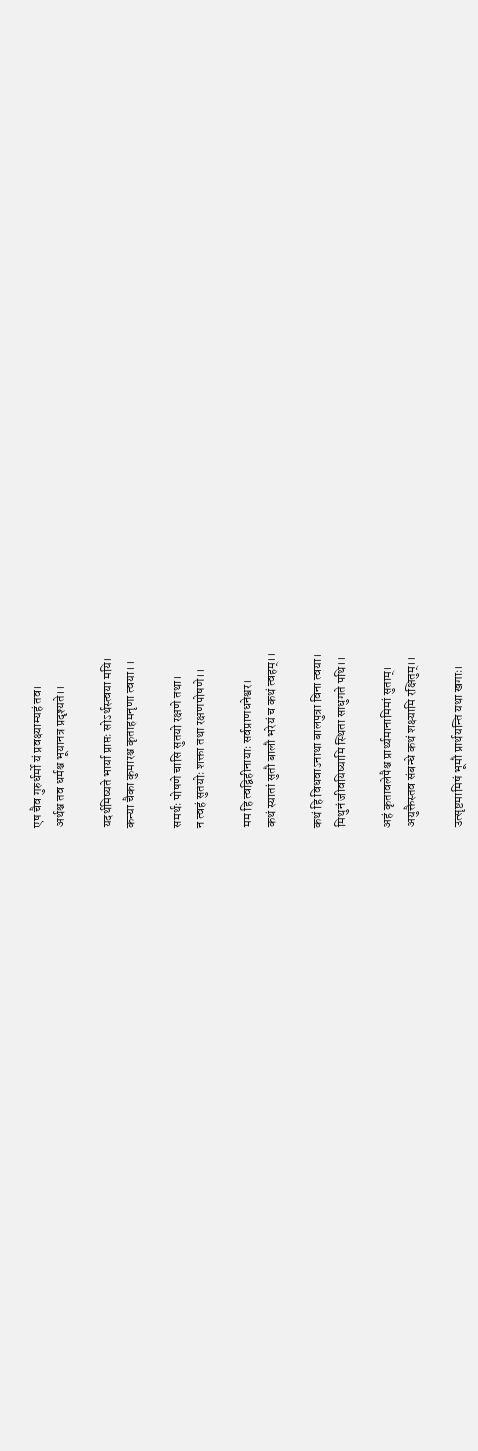एष चैव गुरुर्धर्मो यं प्रवक्ष्याम्यहं तव।
अर्थश्च तव धर्मश्च भूयानत्र प्रदृश्यते।।

यदर्थमिष्यते भार्या प्राप्तः सोऽर्थस्त्वया मयि।
कन्या चैका कुमारश्च कृताहमनृणा त्वया।।

समर्थः पोषणे चासि सुतयो रक्षणे तथा।
न त्वहं सुतयोः शक्ता तथा रक्षणपोषणे।।

मम हि त्वद्विहीनायाः सर्वप्राणधनेश्वर।
कथं स्यातां सुतौ बालौ भरेयं च कथं त्वहम्।।

कथं हि विधवाऽनाथा बालपुत्रा विना त्वया।
मिथुनं जीवयिष्यामि स्थिता साधुगते पथि।।

अहं कृतावलेपैश्च प्रार्थ्यमानामिमां सुताम्।
अयुक्तैस्तव संबन्धे कथं शक्ष्यामि रक्षितुम्।।

उत्सृष्टमामिषं भूमौ प्रार्थयन्ति यथा खगाः।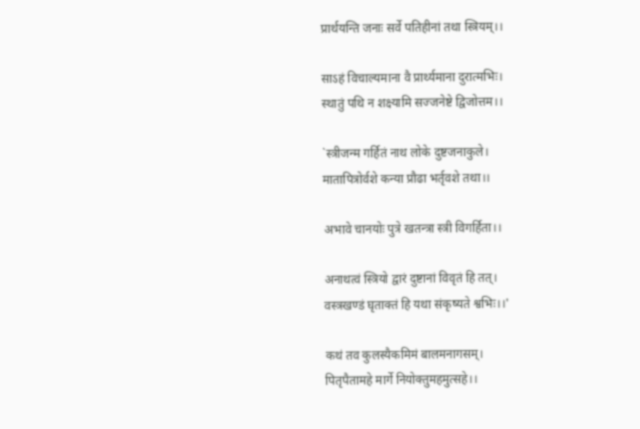प्रार्थयन्ति जनाः सर्वे पतिहीनां तथा स्त्रियम्।।

साऽहं विचाल्यमाना वै प्रार्थ्यमाना दुरात्मभिः।
स्थातुं पथि न शक्ष्यामि सज्जनेष्टे द्विजोत्तम।।

`स्त्रीजन्म गर्हितं नाथ लोके दुष्टजनाकुले।
मातापित्रोर्वशे कन्या प्रौढा भर्तृवशे तथा।।

अभावे चानयोः पुत्रे खतन्त्रा स्त्री विगर्हिता।।

अनाथत्वं स्त्रियो द्वारं दुष्टानां विवृतं हि तत्।
वस्त्रखण्डं घृताक्तं हि यथा संकृष्यते श्वभिः।।'

कथं तव कुलस्यैकमिमं बालमनागसम्।
पितृपैतामहे मार्गे नियोक्तुमहमुत्सहे।।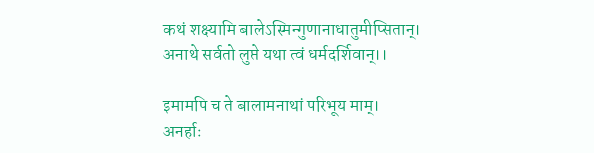कथं शक्ष्यामि बालेऽस्मिन्गुणानाधातुमीप्सितान्।
अनाथे सर्वतो लुप्ते यथा त्वं धर्मदर्शिवान्।।

इमामपि च ते बालामनाथां परिभूय माम्।
अनर्हाः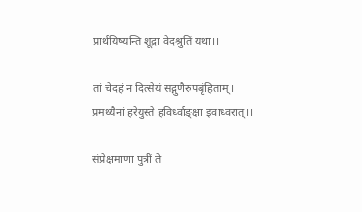प्रार्थयिष्यन्ति शूद्रा वेदश्रुतिं यथा।।

तां चेदहं न दित्सेयं सद्गुणैरुपबृंहिताम्।
प्रमथ्यैनां हरेयुस्ते हविर्ध्वाङ्क्षा इवाध्वरात्।।

संप्रेक्षमाणा पुत्रीं ते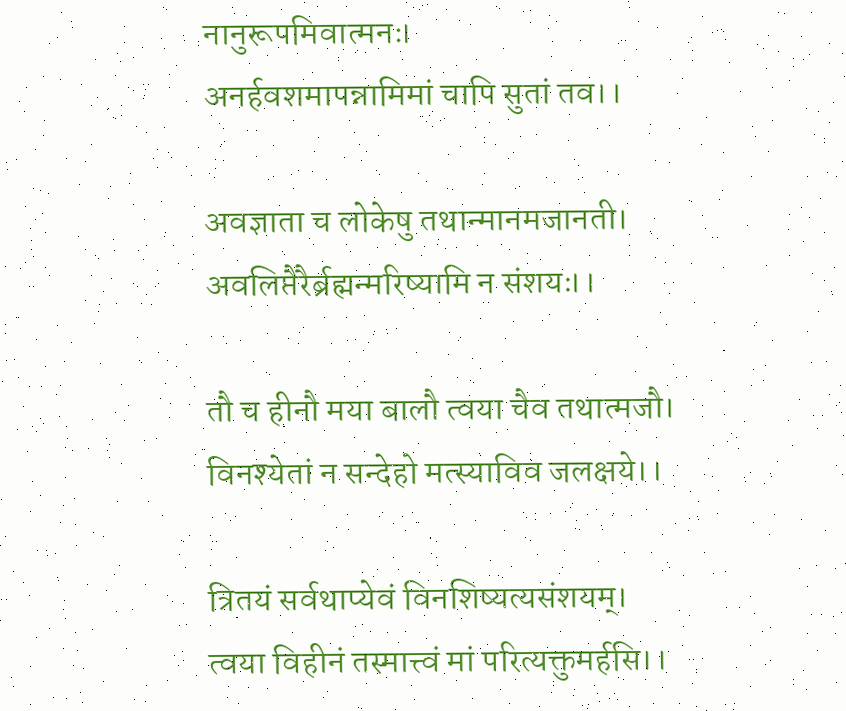नानुरूपमिवात्मनः।
अनर्हवशमापन्नामिमां चापि सुतां तव।।

अवज्ञाता च लोकेषु तथान्मानमजानती।
अवलिप्तैरैर्ब्रह्मन्मरिष्यामि न संशयः।।

तौ च हीनौ मया बालौ त्वया चैव तथात्मजौ।
विनश्येतां न सन्देहो मत्स्याविव जलक्षये।।

त्रितयं सर्वथाप्येवं विनशिष्यत्यसंशयम्।
त्वया विहीनं तस्मात्त्वं मां परित्यक्तुमर्हसि।।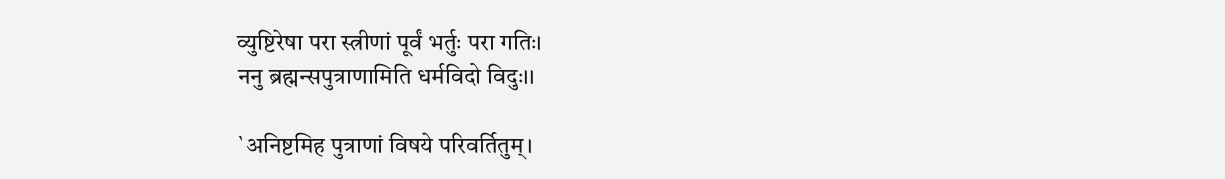व्युष्टिरेषा परा स्त्रीणां पूर्वं भर्तुः परा गतिः।
ननु ब्रह्मन्सपुत्राणामिति धर्मविदो विदुः।।

`अनिष्टमिह पुत्राणां विषये परिवर्तितुम्।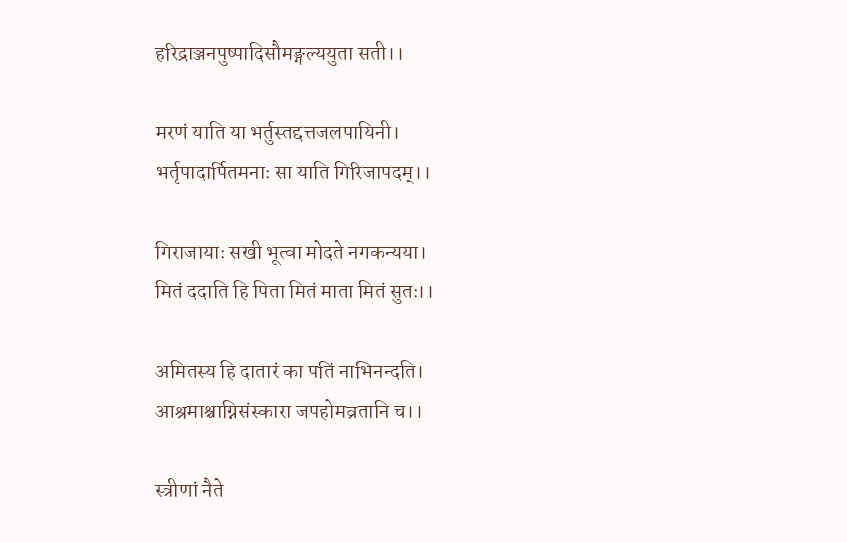हरिद्राञ्जनपुष्पादिसौमङ्गल्ययुता सती।।

मरणं याति या भर्तुस्तद्दत्तजलपायिनी।
भर्तृपादार्पितमनाः सा याति गिरिजापदम्।।

गिराजायाः सखी भूत्वा मोदते नगकन्यया।
मितं ददाति हि पिता मितं माता मितं सुतः।।

अमितस्य हि दातारं का पतिं नाभिनन्दति।
आश्रमाश्चाग्निसंस्कारा जपहोमव्रतानि च।।

स्त्रीणां नैते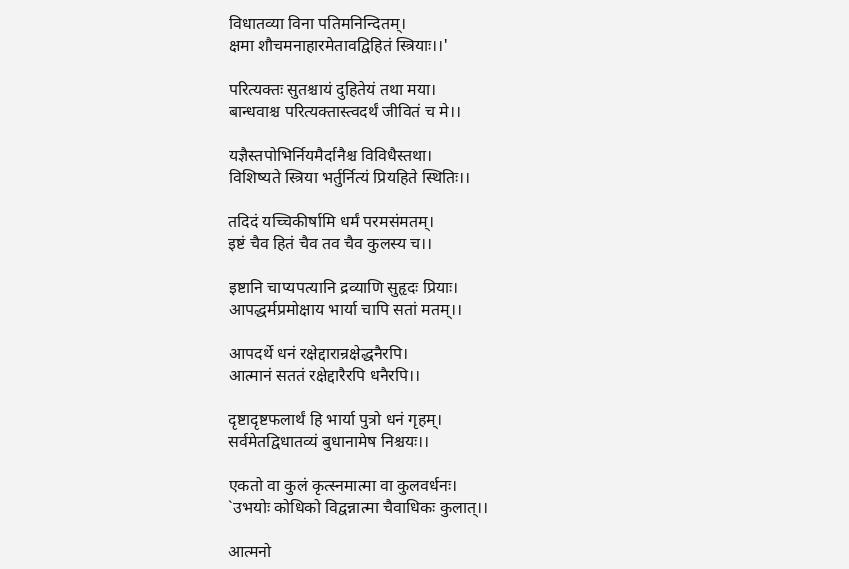विधातव्या विना पतिमनिन्दितम्।
क्षमा शौचमनाहारमेतावद्विहितं स्त्रियाः।।'

परित्यक्तः सुतश्चायं दुहितेयं तथा मया।
बान्धवाश्च परित्यक्तास्त्वदर्थं जीवितं च मे।।

यज्ञैस्तपोभिर्नियमैर्दानैश्च विविधैस्तथा।
विशिष्यते स्त्रिया भर्तुर्नित्यं प्रियहिते स्थितिः।।

तदिदं यच्चिकीर्षामि धर्मं परमसंमतम्।
इष्टं चैव हितं चैव तव चैव कुलस्य च।।

इष्टानि चाप्यपत्यानि द्रव्याणि सुहृदः प्रियाः।
आपद्धर्मप्रमोक्षाय भार्या चापि सतां मतम्।।

आपदर्थे धनं रक्षेद्दारान्रक्षेद्धनैरपि।
आत्मानं सततं रक्षेद्दारैरपि धनैरपि।।

दृष्टादृष्टफलार्थं हि भार्या पुत्रो धनं गृहम्।
सर्वमेतद्विधातव्यं बुधानामेष निश्चयः।।

एकतो वा कुलं कृत्स्नमात्मा वा कुलवर्धनः।
`उभयोः कोधिको विद्वन्नात्मा चैवाधिकः कुलात्।।

आत्मनो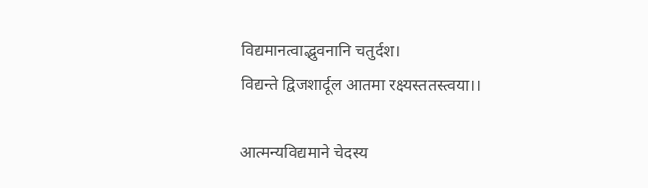विद्यमानत्वाद्भुवनानि चतुर्दश।
विद्यन्ते द्विजशार्दूल आतमा रक्ष्यस्ततस्त्वया।।

आत्मन्यविद्यमाने चेदस्य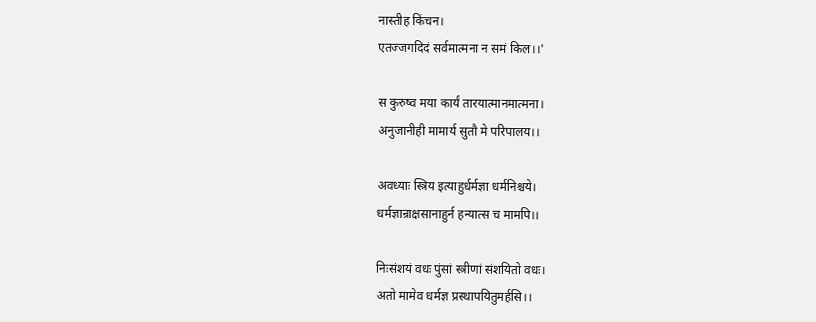नास्तीह किंचन।
एतज्जगदिदं सर्वमात्मना न समं किल।।'

स कुरुष्व मया कार्यं तारयात्मानमात्मना।
अनुजानीही मामार्य सुतौ मे परिपालय।।

अवध्याः स्त्रिय इत्याहुर्धर्मज्ञा धर्मनिश्चये।
धर्मज्ञान्राक्षसानाहुर्न हन्यात्स च मामपि।।

निःसंशयं वधः पुंसां स्त्रीणां संशयितो वधः।
अतो मामेव धर्मज्ञ प्रस्थापयितुमर्हसि।।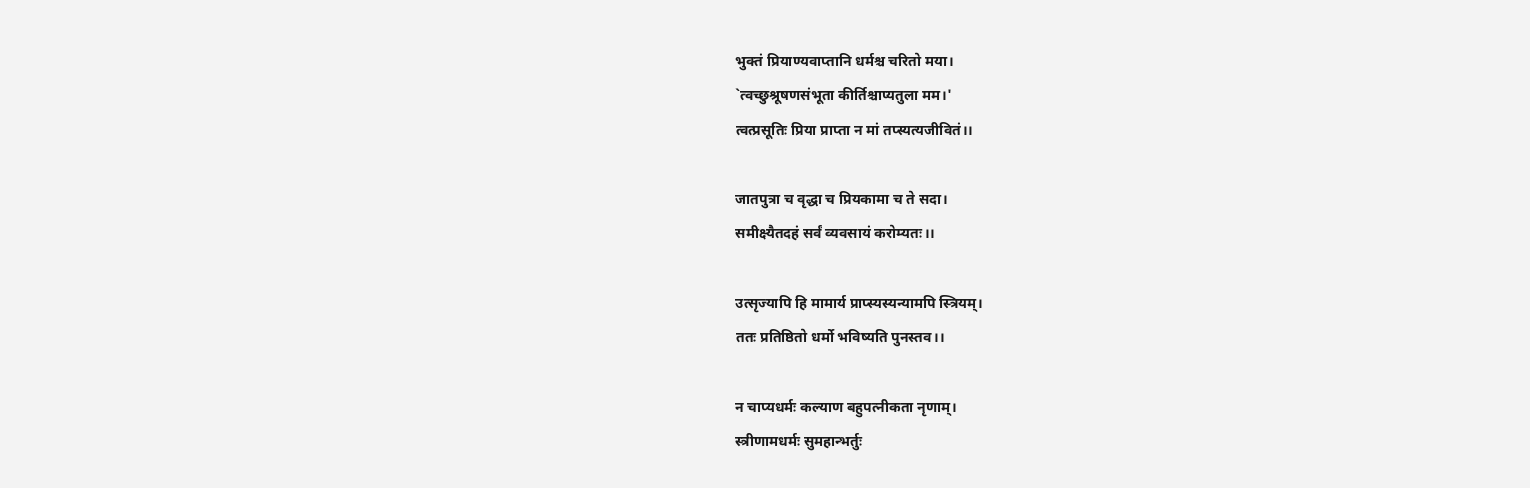भुक्तं प्रियाण्यवाप्तानि धर्मश्च चरितो मया।
`त्वच्छुश्रूषणसंभूता कीर्तिश्चाप्यतुला मम।'
त्वत्प्रसूतिः प्रिया प्राप्ता न मां तप्स्यत्यजीवितं।।

जातपुत्रा च वृद्धा च प्रियकामा च ते सदा।
समीक्ष्यैतदहं सर्वं व्यवसायं करोम्यतः।।

उत्सृज्यापि हि मामार्य प्राप्स्यस्यन्यामपि स्त्रियम्।
ततः प्रतिष्ठितो धर्मो भविष्यति पुनस्तव।।

न चाप्यधर्मः कल्याण बहुपत्नीकता नृणाम्।
स्त्रीणामधर्मः सुमहान्भर्तुः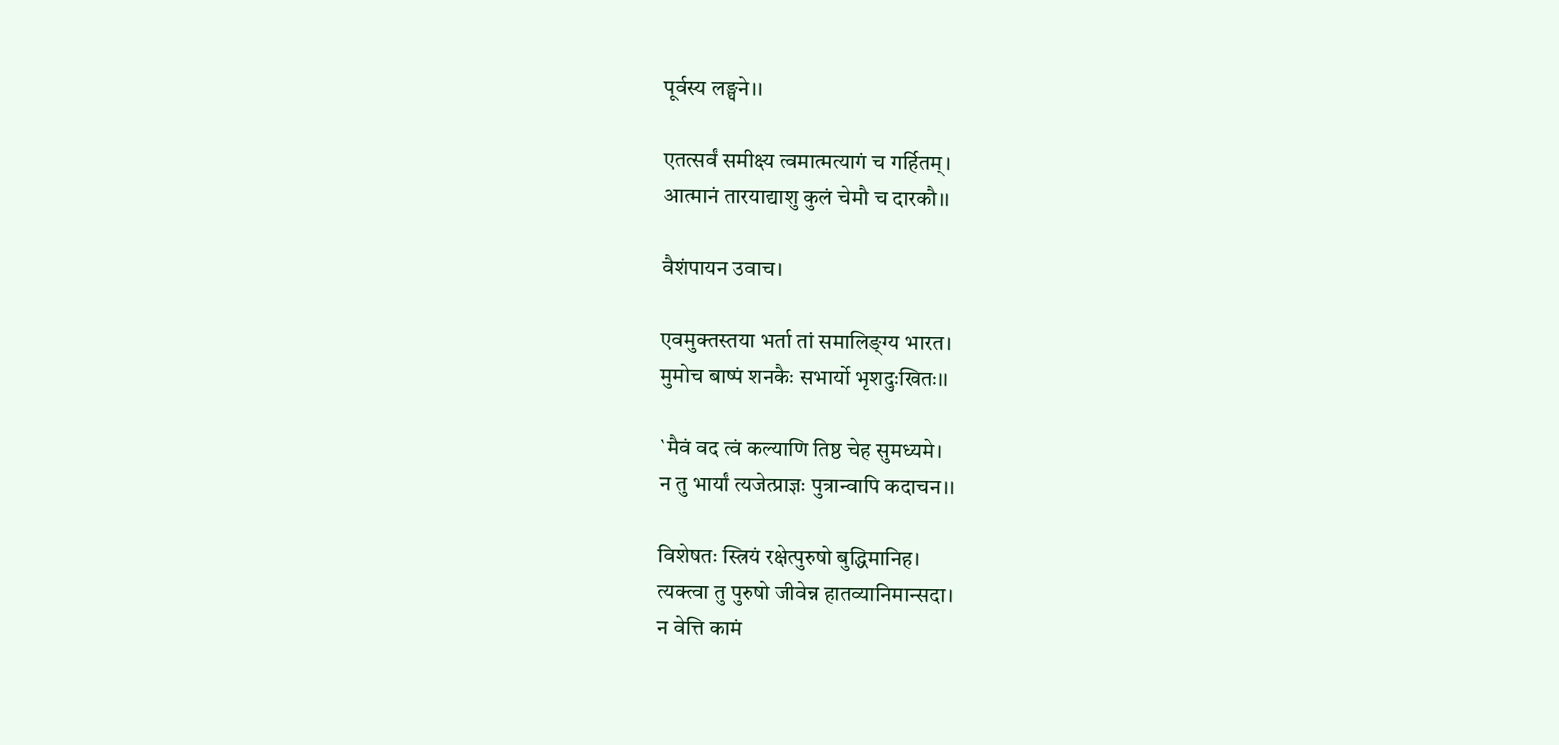पूर्वस्य लङ्घने।।

एतत्सर्वं समीक्ष्य त्वमात्मत्यागं च गर्हितम्।
आत्मानं तारयाद्याशु कुलं चेमौ च दारकौ।।

वैशंपायन उवाच।

एवमुक्तस्तया भर्ता तां समालिङ्ग्य भारत।
मुमोच बाष्पं शनकैः सभार्यो भृशदुःखितः।।

`मैवं वद त्वं कल्याणि तिष्ठ चेह सुमध्यमे।
न तु भार्यां त्यजेत्प्राज्ञः पुत्रान्वापि कदाचन।।

विशेषतः स्त्रियं रक्षेत्पुरुषो बुद्धिमानिह।
त्यक्त्वा तु पुरुषो जीवेन्न हातव्यानिमान्सदा।
न वेत्ति कामं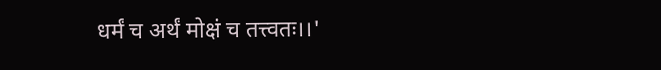धर्मं च अर्थं मोक्षं च तत्त्वतः।।'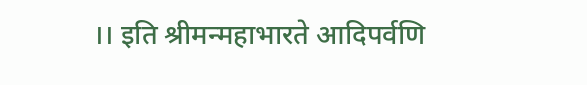।। इति श्रीमन्महाभारते आदिपर्वणि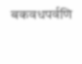बकवधपर्वणि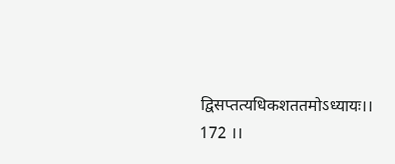द्विसप्तत्यधिकशततमोऽध्यायः।। 172 ।।